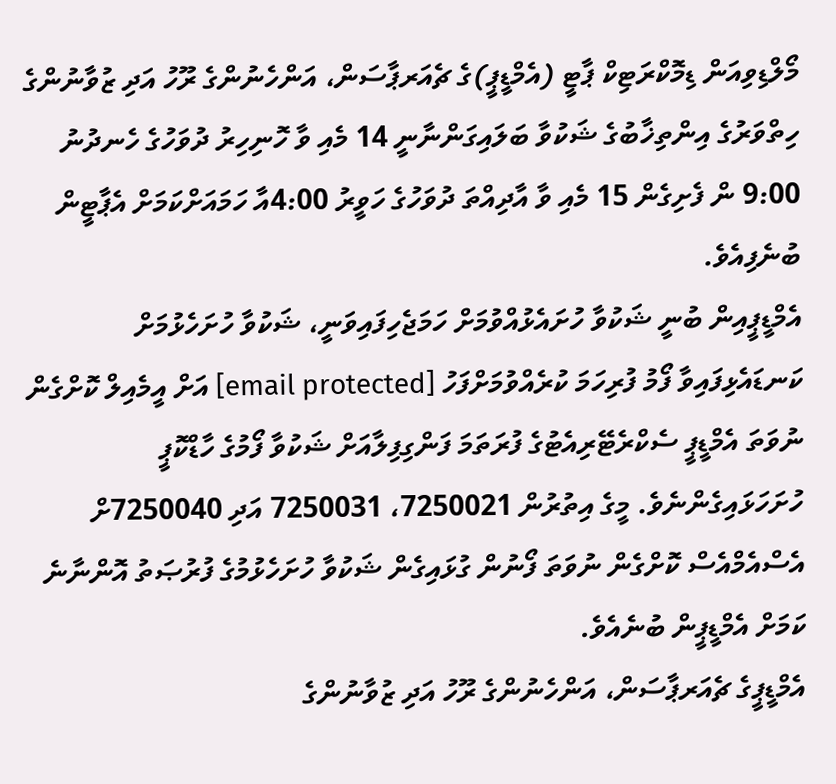މޯލްޑިވިއަން ޑިމޮކްރަޓިކް ޕާޓީ (އެމްޑީޕީ)ގެ ޗެއަރޕާސަން، އަންހެނުންގެ ރޫހު އަދި ޒުވާނުންގެ ހިތްވަރުގެ އިންތިޚާބުގެ ޝަކުވާ ބަލައިގަންނާނީ 14 މެއި ވާ ހޮނިހިރު ދުވަހުގެ ހެނދުނު 9:00 ން ފެށިގެން 15 މެއި ވާ އާދިއްތަ ދުވަހުގެ ހަވީރު 4:00އާ ހަމައަށްކަމަށް އެޕާޓީން ބުނެފިއެވެ.
އެމްޑީޕީއިން ބުނީ ޝަކުވާ ހުށައެޅުއްވުމަށް ހަމަޖެހިފައިވަނީ، ޝަކުވާ ހުށަހެޅުމަށް ކަނޑައެޅިފައިވާ ފޯމު ފުރިހަމަ ކުރެއްވުމަށްފަހު [email protected] އަށް އީމެއިލް ކޮށްގެން ނުވަތަ އެމްޑީޕީ ސެކްރެޓޭރިއެޓުގެ ފުރަތަމަ ފަންގިފިލާއަށް ޝަކުވާ ފޯމުގެ ހާޑްކޮޕީ ހުށަހަޅައިގެންނެވެ. މީގެ އިތުރުން 7250021، 7250031 އަދި 7250040ށް އެސްއެމްއެސް ކޮށްގެން ނުވަތަ ފޯނުން ގުޅައިގެން ޝަކުވާ ހުށަހެޅުމުގެ ފުރުޞަތު އޮންނާނެ ކަމަށް އެމްޑީޕީން ބުނެއެވެ.
އެމްޑީޕީގެ ޗެއަރޕާސަން، އަންހެނުންގެ ރޫހު އަދި ޒުވާނުންގެ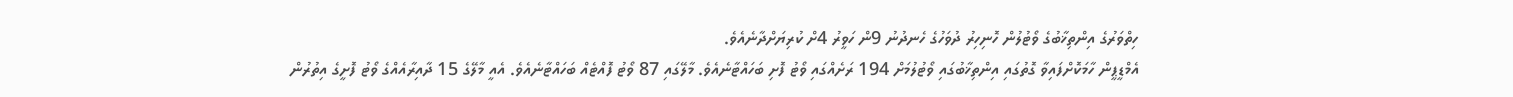ހިތްވަރުގެ އިންތިޚާބުގެ ވޯޓުލުން ހޮނިހިރު ދުވަހުގެ ހެނދުނު 9ން ހަވީރު 4ށް ކުރިޔަށްދާނެއެވެ.
އެމްޑީޕީން ހާމަކޮށްފައިވާ ގޮތުގައި އިންތިޚާބުގައި ވޯޓުލުމަށް 194 ރަށެއްގައި ވޯޓު ފޮށި ބަހައްޓާނެއެވެ. މާލޭގައި 87 ވޯޓު ފޮއްޓެއް ބަހައްޓާނެއެވެ. އެއީ މާލޭގެ 15 ދާއިރާއެއްގެ ވޯޓު ފޮށީގެ އިތުރުން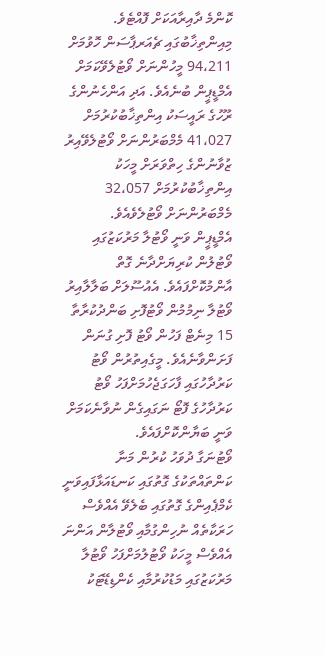ކޮންމެ ދާއިރާއަކަށް ފޮއްޓެވެ. މިއިންތިޚާބުގައި ޗެއަރޕާސަން ހޮވުމަށް 94،211 މީހުންނަށް ވޯޓުލެވޭކަމަށް އެމްޑީޕީން ބުނެއެވެ. އަދި އަންހެނުންގެ ރޫހުގެ ރައީސަކު އިންތިޚާބުކުރުމަށް 41،027 މެމްބަރުންނަށް ވޯޓުލެވޭއިރު ޒުވާނުންގެ ހިތްވަރަށް މީހަކު އިންތިޚާބުކުރުމަށް 32،057 މެމްބަރުންނަށް ވޯޓުލެވެއެވެ.
އެމްޑީޕީން ވަނީ ވޯޓުލާ މަރުކަޒުގައި ވޯޓުލުން ކުރިޔަށްދާނެ ގޮތް އާންމުކޮށްފައެވެ. އެއުސޫލަށް ބަލާލާއިރު ވޯޓުލާ ނިމުމުން ވޯޓުފޮށި ބަންދުކުރާތާ 15 މިނެޓް ފަހުން ވޯޓު ފޮށި ގުނަން ފަށަންވާނެއެވެ. މީގެއިތުރުން ވޯޓު ކަރުދާހުގައި ފާހަގަޖެހުމަށްފަހު ވޯޓު ކަރުދާހުގެ ފޮޓޯ ނަގައިގެން ނުވާނެކަމަށް ވަނީ ބަޔާންކޮށްފައެވެ.
ވޯޓުނަގާ ދުވަހު ކުރުން މަނާ ކަންތައްތަކުގެ ގޮތުގައި ކަނޑައަޅާފައިވަނީ ކެމްޕެއިންގެ ގޮތުގައި ބެލެވޭ އެއްވެސް ހަރަކާތެއް ނުހިންގުމާއި ވޯޓުލާން އަންނަ އެއްވެސް މީހަކު ވޯޓުލުމަށްފަހު ވޯޓުލާ މަރުކަޒުގައި މަޑުކުރުމާއި ކެންޑިޑޭޓަކު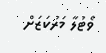ވޯޓުލާ މަރުކަޒަށް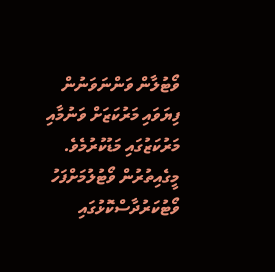ވޯޓުލާން ވަންނަވަނުން ފިޔަވައި މަރުކަޒަށް ވަނުމާއި މަރުކަޒުގައި މަޑުކުރުމެވެ. މީގެއިތުރުން ވޯޓުލުމަށްފަހު ވޯޓުކަރުދާސްކޮޅުގައި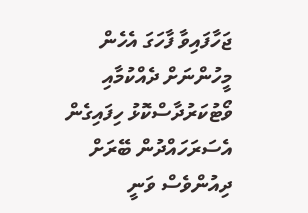ޖަހާފައިވާ ފާހަގަ އެހެން މީހުންނަށް ދެއްކުމާއި ވޯޓުކަރުދާސްކޮޅު ހިފައިގެން އެސަރަހައްދުން ބޭރަށް ދިއުންވެސް ވަނީ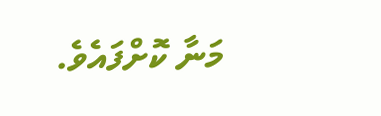މަނާ ކޮށްފައެވެ.